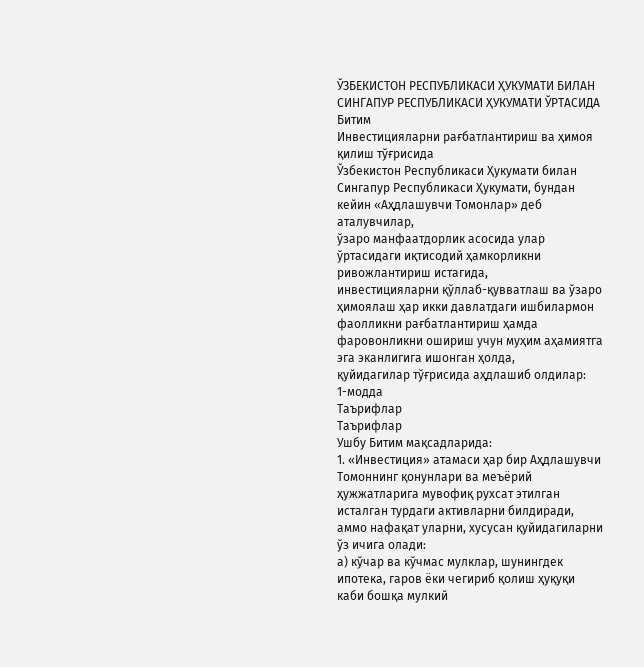ЎЗБЕКИСТОН РЕСПУБЛИКАСИ ҲУКУМАТИ БИЛАН СИНГАПУР РЕСПУБЛИКАСИ ҲУКУМАТИ ЎРТАСИДА
Битим
Инвестицияларни рағбатлантириш ва ҳимоя қилиш тўғрисида
Ўзбекистон Республикаси Ҳукумати билан Сингапур Республикаси Ҳукумати, бундан кейин «Аҳдлашувчи Томонлар» деб аталувчилар,
ўзаро манфаатдорлик асосида улар ўртасидаги иқтисодий ҳамкорликни ривожлантириш истагида,
инвестицияларни қўллаб-қувватлаш ва ўзаро ҳимоялаш ҳар икки давлатдаги ишбилармон фаолликни рағбатлантириш ҳамда фаровонликни ошириш учун муҳим аҳамиятга эга эканлигига ишонган ҳолда,
қуйидагилар тўғрисида аҳдлашиб олдилар:
1-модда
Таърифлар
Таърифлар
Ушбу Битим мақсадларида:
1. «Инвестиция» атамаси ҳар бир Аҳдлашувчи Томоннинг қонунлари ва меъёрий ҳужжатларига мувофиқ рухсат этилган исталган турдаги активларни билдиради, аммо нафақат уларни, хусусан қуйидагиларни ўз ичига олади:
а) кўчар ва кўчмас мулклар, шунингдек ипотека, гаров ёки чегириб қолиш ҳуқуқи каби бошқа мулкий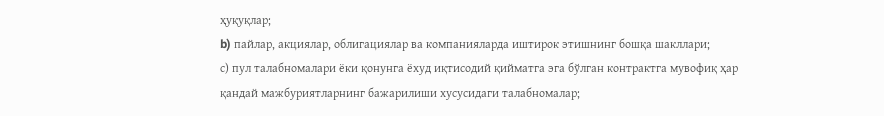ҳуқуқлар;
b) пайлар, акциялар, облигациялар ва компанияларда иштирок этишнинг бошқа шакллари;
с) пул талабномалари ёки қонунга ёхуд иқтисодий қийматга эга бўлган контрактга мувофиқ ҳар қандай мажбуриятларнинг бажарилиши хусусидаги талабномалар;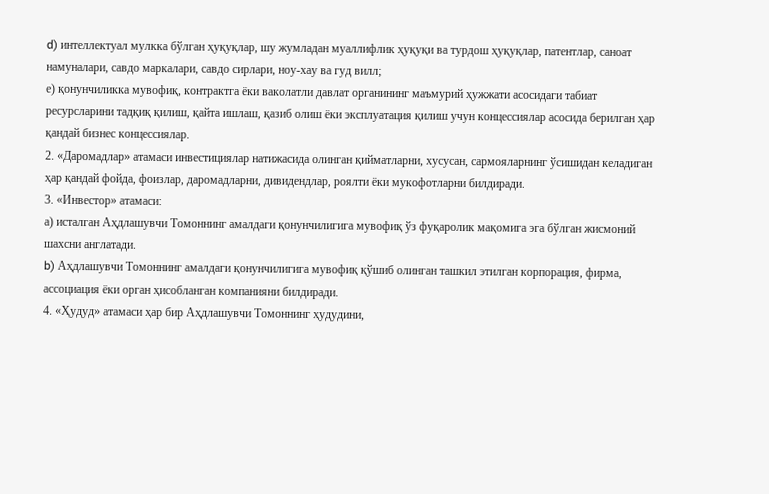d) интеллектуал мулкка бўлган ҳуқуқлар, шу жумладан муаллифлик ҳуқуқи ва турдош ҳуқуқлар, патентлар, саноат намуналари, савдо маркалари, савдо сирлари, ноу-хау ва гуд вилл;
е) қонунчиликка мувофиқ, контрактга ёки ваколатли давлат органининг маъмурий ҳужжати асосидаги табиат ресурсларини тадқиқ қилиш, қайта ишлаш, қазиб олиш ёки эксплуатация қилиш учун концессиялар асосида берилган ҳар қандай бизнес концессиялар.
2. «Даромадлар» атамаси инвестициялар натижасида олинган қийматларни, хусусан, сармояларнинг ўсишидан келадиган ҳар қандай фойда, фоизлар, даромадларни, дивидендлар, роялти ёки мукофотларни билдиради.
3. «Инвестор» атамаси:
а) исталган Аҳдлашувчи Томоннинг амалдаги қонунчилигига мувофиқ ўз фуқаролик мақомига эга бўлган жисмоний шахсни англатади.
b) Аҳдлашувчи Томоннинг амалдаги қонунчилигига мувофиқ қўшиб олинган ташкил этилган корпорация, фирма, ассоциация ёки орган ҳисобланган компанияни билдиради.
4. «Ҳудуд» атамаси ҳар бир Аҳдлашувчи Томоннинг ҳудудини,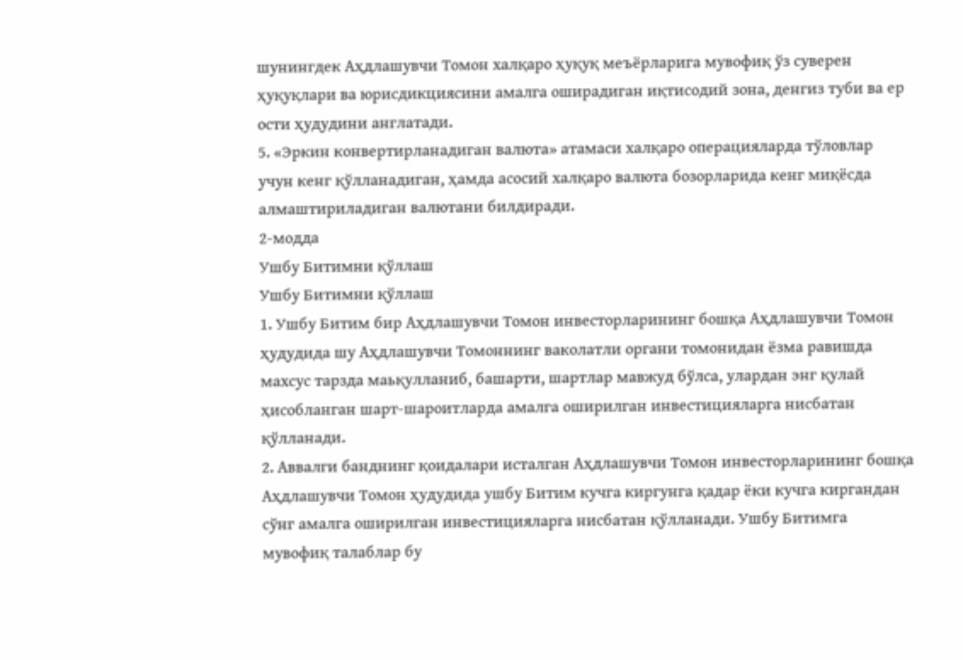шунингдек Аҳдлашувчи Томон халқаро ҳуқуқ меъёрларига мувофиқ ўз суверен ҳуқуқлари ва юрисдикциясини амалга оширадиган иқтисодий зона, денгиз туби ва ер ости ҳудудини англатади.
5. «Эркин конвертирланадиган валюта» атамаси халқаро операцияларда тўловлар учун кенг қўлланадиган, ҳамда асосий халқаро валюта бозорларида кенг миқёсда алмаштириладиган валютани билдиради.
2-модда
Ушбу Битимни қўллаш
Ушбу Битимни қўллаш
1. Ушбу Битим бир Аҳдлашувчи Томон инвесторларининг бошқа Аҳдлашувчи Томон ҳудудида шу Аҳдлашувчи Томоннинг ваколатли органи томонидан ёзма равишда махсус тарзда маьқулланиб, башарти, шартлар мавжуд бўлса, улардан энг қулай ҳисобланган шарт-шароитларда амалга оширилган инвестицияларга нисбатан қўлланади.
2. Аввалги банднинг қоидалари исталган Аҳдлашувчи Томон инвесторларининг бошқа Аҳдлашувчи Томон ҳудудида ушбу Битим кучга киргунга қадар ёки кучга киргандан сўнг амалга оширилган инвестицияларга нисбатан қўлланади. Ушбу Битимга мувофиқ талаблар бу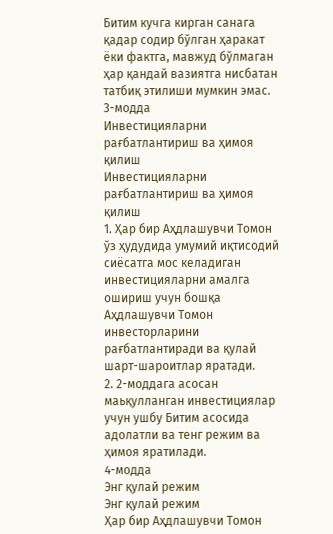Битим кучга кирган санага қадар содир бўлган ҳаракат ёки фактга, мавжуд бўлмаган ҳар қандай вазиятга нисбатан татбиқ этилиши мумкин эмас.
3-модда
Инвестицияларни рағбатлантириш ва ҳимоя қилиш
Инвестицияларни рағбатлантириш ва ҳимоя қилиш
1. Ҳар бир Аҳдлашувчи Томон ўз ҳудудида умумий иқтисодий сиёсатга мос келадиган инвестицияларни амалга ошириш учун бошқа Аҳдлашувчи Томон инвесторларини рағбатлантиради ва қулай шарт-шароитлар яратади.
2. 2-моддага асосан маьқулланган инвестициялар учун ушбу Битим асосида адолатли ва тенг режим ва ҳимоя яратилади.
4-модда
Энг қулай режим
Энг қулай режим
Ҳар бир Аҳдлашувчи Томон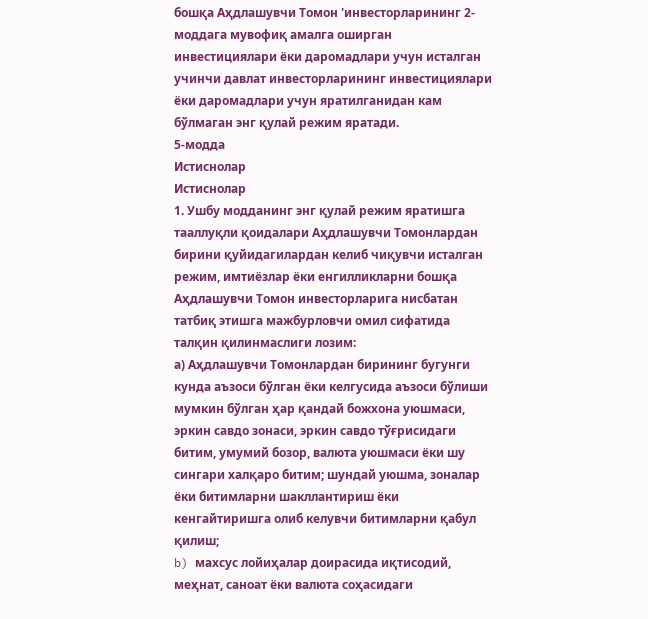бошқа Аҳдлашувчи Томон 'инвесторларининг 2-моддага мувофиқ амалга оширган инвестициялари ёки даромадлари учун исталган учинчи давлат инвесторларининг инвестициялари ёки даромадлари учун яратилганидан кам бўлмаган энг қулай режим яратади.
5-модда
Истиснолар
Истиснолар
1. Ушбу модданинг энг қулай режим яратишга тааллуқли қоидалари Аҳдлашувчи Томонлардан бирини қуйидагилардан келиб чиқувчи исталган режим, имтиёзлар ёки енгилликларни бошқа Аҳдлашувчи Томон инвесторларига нисбатан татбиқ этишга мажбурловчи омил сифатида талқин қилинмаслиги лозим:
а) Аҳдлашувчи Томонлардан бирининг бугунги кунда аъзоси бўлган ёки келгусида аъзоси бўлиши мумкин бўлган ҳар қандай божхона уюшмаси, эркин савдо зонаси, эркин савдо тўғрисидаги битим, умумий бозор, валюта уюшмаси ёки шу сингари халқаро битим; шундай уюшма, зоналар ёки битимларни шакллантириш ёки кенгайтиришга олиб келувчи битимларни қабул қилиш;
b) махсус лойиҳалар доирасида иқтисодий, меҳнат, саноат ёки валюта соҳасидаги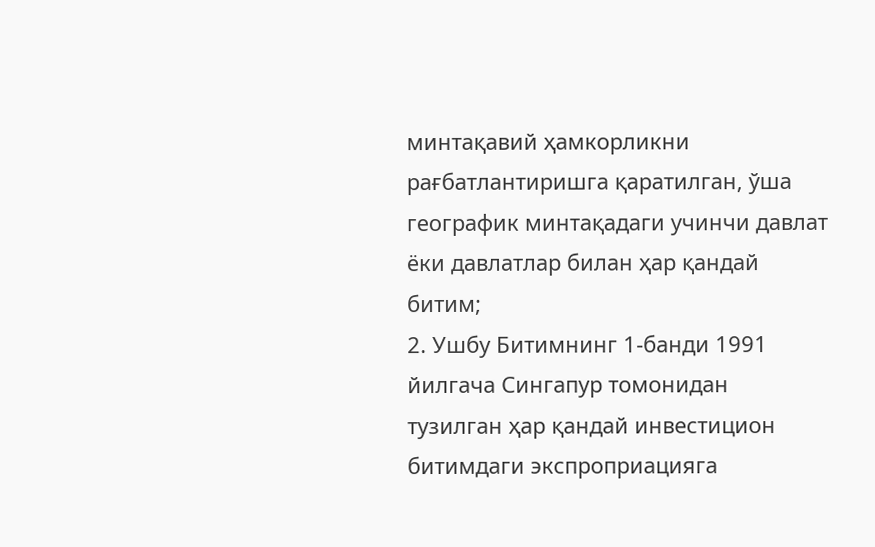минтақавий ҳамкорликни рағбатлантиришга қаратилган, ўша географик минтақадаги учинчи давлат ёки давлатлар билан ҳар қандай битим;
2. Ушбу Битимнинг 1-банди 1991 йилгача Сингапур томонидан тузилган ҳар қандай инвестицион битимдаги экспроприацияга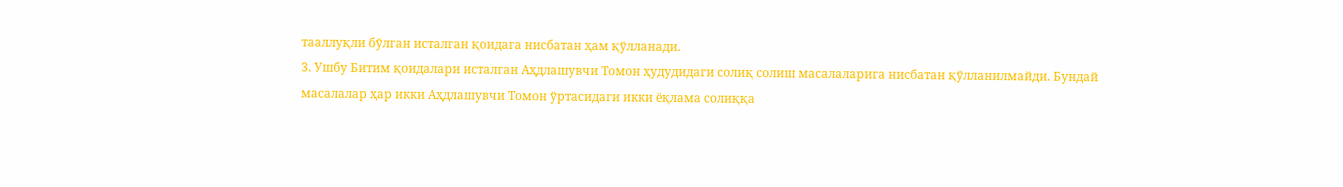тааллуқли бўлган исталган қоидага нисбатан ҳам қўлланади.
3. Ушбу Битим қоидалари исталган Аҳдлашувчи Томон ҳудудидаги солиқ солиш масалаларига нисбатан қўлланилмайди. Бундай масалалар ҳар икки Аҳдлашувчи Томон ўртасидаги икки ёқлама солиққа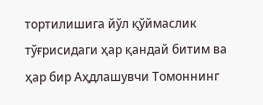тортилишига йўл қўймаслик тўғрисидаги ҳар қандай битим ва ҳар бир Аҳдлашувчи Томоннинг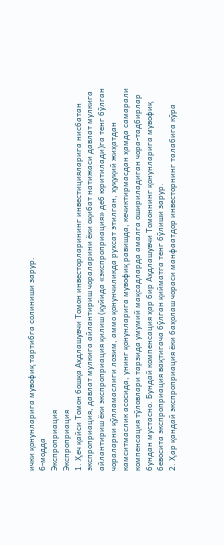ички қонунларига мувофиқ тартибга солиниши зарур.
6-модда
Экспроприация
Экспроприация
1. Ҳеч қайси Томон бошқа Аҳдлашувчи Томон инвесторларининг инвестицияларига нисбатан экспроприация, давлат мулкига айлантириш чораларини ёки оқибат натижаси давлат мулкига айлантириш ёки экспроприация қилиш (қуйида «экспроприация» деб юритилади)га тенг бўлган чораларни қўлламаслиги лозим, аммо қонунчиликда рухсат этилган, ҳуқуқий жиҳатдан камситмаслик асосида, унинг қонунларига мувофиқ равишда, кечиктирмасдан ҳамда самарали компенсация тўловлари тарзида умумий мақсадларда амалга ошириладиган чора-тадбирлар бундан мустасно. Бундай компенсация ҳар бир Аҳдлашувчи Томоннинг қонунларига мувофиқ бевосита экспроприация вақтигача бўлган қийматга тенг бўлиши зарур.
2. Ҳар қандай экспроприация ёки баҳолаш чораси манфаатдор инвесторнинг талабига кўра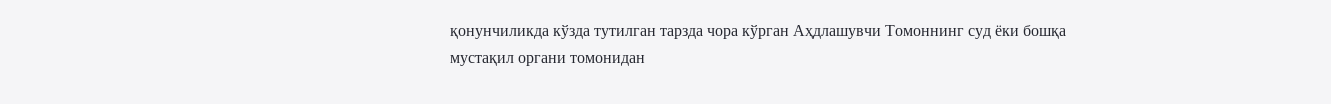қонунчиликда кўзда тутилган тарзда чора кўрган Аҳдлашувчи Томоннинг суд ёки бошқа мустақил органи томонидан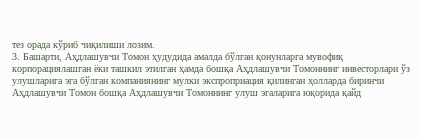тез орада кўриб чиқилиши лозим.
3. Башарти, Аҳдлашувчи Томон ҳудудида амалда бўлган қонунларга мувофиқ корпорациялашган ёки ташкил этилган ҳамда бошқа Аҳдлашувчи Томоннинг инвесторлари ўз улушларига эга бўлган компаниянинг мулки экспроприация қилинган ҳолларда биринчи Аҳдлашувчи Томон бошқа Аҳдлашувчи Томоннинг улуш эгаларига юқорида қайд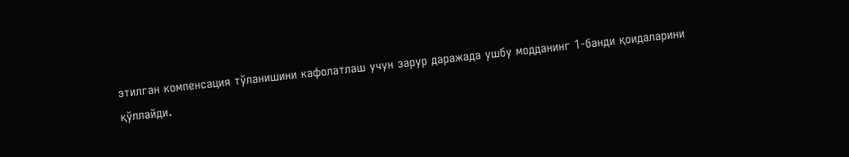этилган компенсация тўланишини кафолатлаш учун зарур даражада ушбу модданинг 1-банди қоидаларини қўллайди.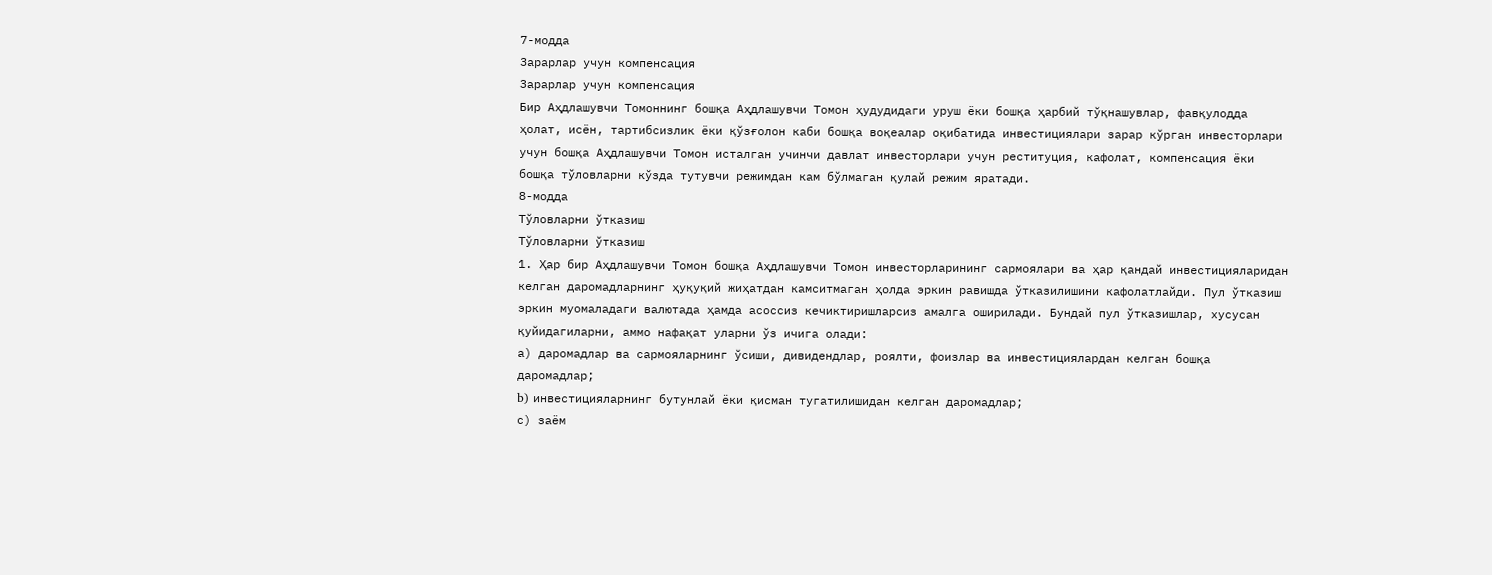7-модда
Зарарлар учун компенсация
Зарарлар учун компенсация
Бир Аҳдлашувчи Томоннинг бошқа Аҳдлашувчи Томон ҳудудидаги уруш ёки бошқа ҳарбий тўқнашувлар, фавқулодда ҳолат, исён, тартибсизлик ёки қўзғолон каби бошқа воқеалар оқибатида инвестициялари зарар кўрган инвесторлари учун бошқа Аҳдлашувчи Томон исталган учинчи давлат инвесторлари учун реституция, кафолат, компенсация ёки бошқа тўловларни кўзда тутувчи режимдан кам бўлмаган қулай режим яратади.
8-модда
Тўловларни ўтказиш
Тўловларни ўтказиш
1. Ҳар бир Аҳдлашувчи Томон бошқа Аҳдлашувчи Томон инвесторларининг сармоялари ва ҳар қандай инвестицияларидан келган даромадларнинг ҳуқуқий жиҳатдан камситмаган ҳолда эркин равишда ўтказилишини кафолатлайди. Пул ўтказиш эркин муомаладаги валютада ҳамда асоссиз кечиктиришларсиз амалга оширилади. Бундай пул ўтказишлар, хусусан қуйидагиларни, аммо нафақат уларни ўз ичига олади:
а) даромадлар ва сармояларнинг ўсиши, дивидендлар, роялти, фоизлар ва инвестициялардан келган бошқа даромадлар;
b) инвестицияларнинг бутунлай ёки қисман тугатилишидан келган даромадлар;
с) заём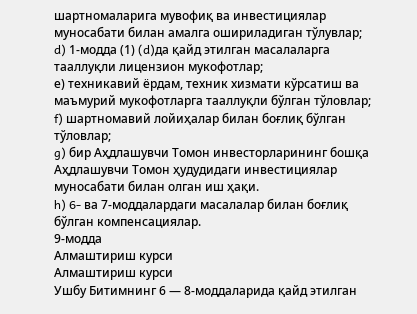шартномаларига мувофиқ ва инвестициялар муносабати билан амалга ошириладиган тўлувлар;
d) 1-модда (1) (d)да қайд этилган масалаларга тааллуқли лицензион мукофотлар;
е) техникавий ёрдам, техник хизмати кўрсатиш ва маъмурий мукофотларга тааллуқли бўлган тўловлар;
f) шартномавий лойиҳалар билан боғлиқ бўлган тўловлар;
g) бир Аҳдлашувчи Томон инвесторларининг бошқа Аҳдлашувчи Томон ҳудудидаги инвестициялар муносабати билан олган иш ҳақи.
h) 6- ва 7-моддалардаги масалалар билан боғлиқ бўлган компенсациялар.
9-модда
Алмаштириш курси
Алмаштириш курси
Ушбу Битимнинг 6 — 8-моддаларида қайд этилган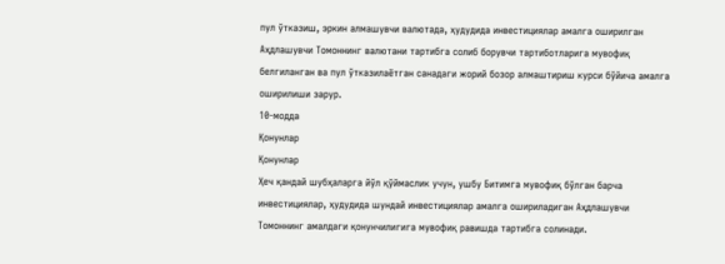пул ўтказиш, эркин алмашувчи валютада, ҳудудида инвестициялар амалга оширилган Аҳдлашувчи Томоннинг валютани тартибга солиб борувчи тартиботларига мувофиқ белгиланган ва пул ўтказилаётган санадаги жорий бозор алмаштириш курси бўйича амалга оширилиши зарур.
10-модда
Қонунлар
Қонунлар
Ҳеч қандай шубҳаларга йўл қўймаслик учун, ушбу Битимга мувофиқ бўлган барча инвестициялар, ҳудудида шундай инвестициялар амалга ошириладиган Аҳдлашувчи Томоннинг амалдаги қонунчилигига мувофиқ равишда тартибга солинади.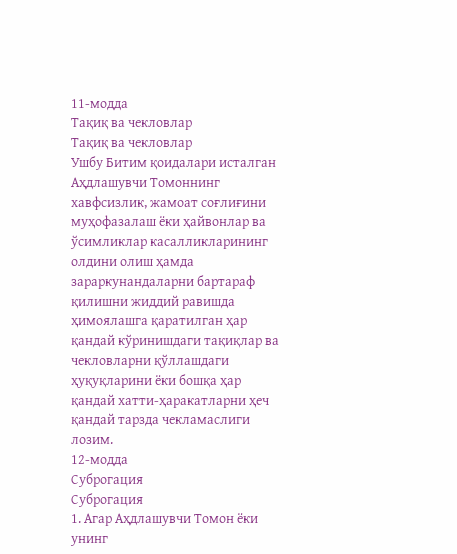11-модда
Тақиқ ва чекловлар
Тақиқ ва чекловлар
Ушбу Битим қоидалари исталган Аҳдлашувчи Томоннинг хавфсизлик, жамоат соғлиғини муҳофазалаш ёки ҳайвонлар ва ўсимликлар касалликларининг олдини олиш ҳамда зараркунандаларни бартараф қилишни жиддий равишда ҳимоялашга қаратилган ҳар қандай кўринишдаги тақиқлар ва чекловларни қўллашдаги ҳуқуқларини ёки бошқа ҳар қандай хатти-ҳаракатларни ҳеч қандай тарзда чекламаслиги лозим.
12-модда
Суброгация
Суброгация
1. Агар Аҳдлашувчи Томон ёки унинг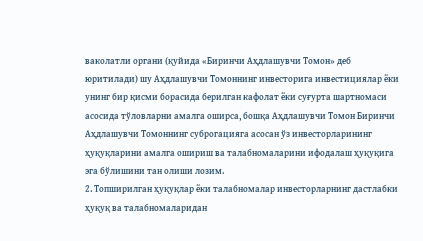ваколатли органи (қуйида «Биринчи Аҳдлашувчи Томон» деб юритилади) шу Аҳдлашувчи Томоннинг инвесторига инвестициялар ёки унинг бир қисми борасида берилган кафолат ёки суғурта шартномаси асосида тўловларни амалга оширса, бошқа Аҳдлашувчи Томон Биринчи Аҳдлашувчи Томоннинг суброгацияга асосан ўз инвесторларининг ҳуқуқларини амалга ошириш ва талабномаларини ифодалаш ҳуқуқига эга бўлишини тан олиши лозим.
2. Топширилган ҳуқуқлар ёки талабномалар инвесторларнинг дастлабки ҳуқуқ ва талабномаларидан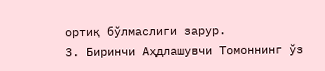ортиқ бўлмаслиги зарур.
3. Биринчи Аҳдлашувчи Томоннинг ўз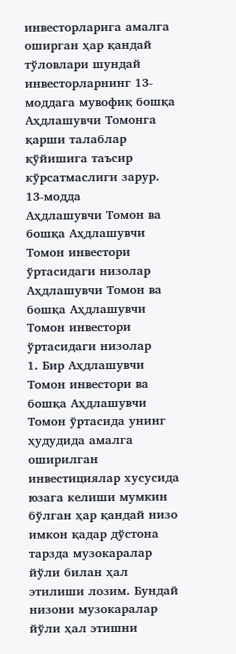инвесторларига амалга оширган ҳар қандай тўловлари шундай инвесторларнинг 13-моддага мувофиқ бошқа Аҳдлашувчи Томонга қарши талаблар қўйишига таъсир кўрсатмаслиги зарур.
13-модда
Аҳдлашувчи Томон ва бошқа Аҳдлашувчи Томон инвестори ўртасидаги низолар
Аҳдлашувчи Томон ва бошқа Аҳдлашувчи Томон инвестори ўртасидаги низолар
1. Бир Аҳдлашувчи Томон инвестори ва бошқа Аҳдлашувчи Томон ўртасида унинг ҳудудида амалга оширилган инвестициялар хусусида юзага келиши мумкин бўлган ҳар қандай низо имкон қадар дўстона тарзда музокаралар йўли билан ҳал этилиши лозим. Бундай низони музокаралар йўли ҳал этишни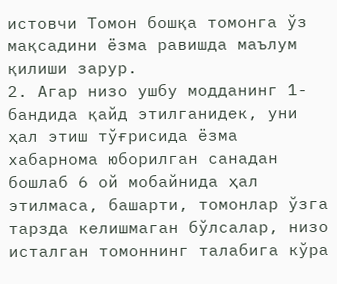истовчи Томон бошқа томонга ўз мақсадини ёзма равишда маълум қилиши зарур.
2. Агар низо ушбу модданинг 1-бандида қайд этилганидек, уни ҳал этиш тўғрисида ёзма хабарнома юборилган санадан бошлаб 6 ой мобайнида ҳал этилмаса, башарти, томонлар ўзга тарзда келишмаган бўлсалар, низо исталган томоннинг талабига кўра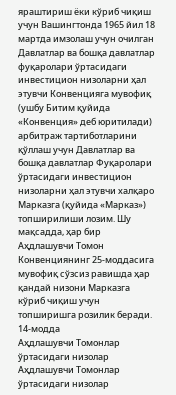яраштириш ёки кўриб чиқиш учун Вашингтонда 1965 йил 18 мартда имзолаш учун очилган Давлатлар ва бошқа давлатлар фуқаролари ўртасидаги инвестицион низоларни ҳал этувчи Конвенцияга мувофиқ (ушбу Битим қуйида «Конвенция» деб юритилади) арбитраж тартиботларини қўллаш учун Давлатлар ва бошқа давлатлар Фуқаролари ўртасидаги инвестицион низоларни ҳал этувчи халқаро Марказга (қуйида «Марказ») топширилиши лозим. Шу мақсадда, ҳар бир Аҳдлашувчи Томон Конвенциянинг 25-моддасига мувофиқ сўзсиз равишда ҳар қандай низони Марказга кўриб чиқиш учун топширишга розилик беради.
14-модда
Аҳдлашувчи Томонлар ўртасидаги низолар
Аҳдлашувчи Томонлар ўртасидаги низолар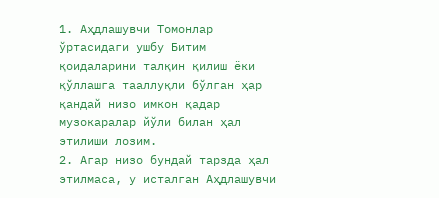1. Аҳдлашувчи Томонлар ўртасидаги ушбу Битим қоидаларини талқин қилиш ёки қўллашга тааллуқли бўлган ҳар қандай низо имкон қадар музокаралар йўли билан ҳал этилиши лозим.
2. Агар низо бундай тарзда ҳал этилмаса, у исталган Аҳдлашувчи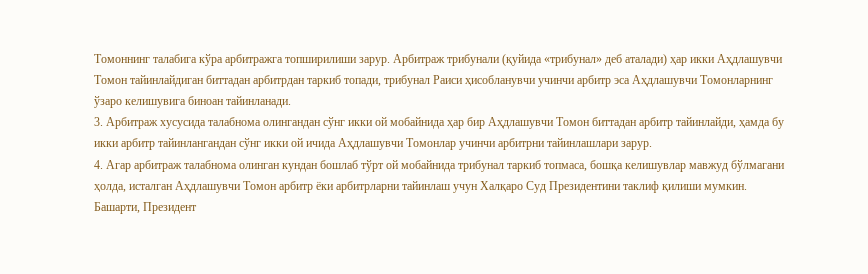Томоннинг талабига кўра арбитражга топширилиши зарур. Арбитраж трибунали (қуйида «трибунал» деб аталади) ҳар икки Аҳдлашувчи Томон тайинлайдиган биттадан арбитрдан таркиб топади, трибунал Раиси ҳисобланувчи учинчи арбитр эса Аҳдлашувчи Томонларнинг ўзаро келишувига биноан тайинланади.
3. Арбитраж хусусида талабнома олингандан сўнг икки ой мобайнида ҳар бир Аҳдлашувчи Томон биттадан арбитр тайинлайди, ҳамда бу икки арбитр тайинлангандан сўнг икки ой ичида Аҳдлашувчи Томонлар учинчи арбитрни тайинлашлари зарур.
4. Агар арбитраж талабнома олинган кундан бошлаб тўрт ой мобайнида трибунал таркиб топмаса, бошқа келишувлар мавжуд бўлмагани ҳолда, исталган Аҳдлашувчи Томон арбитр ёки арбитрларни тайинлаш учун Халқаро Суд Президентини таклиф қилиши мумкин. Башарти, Президент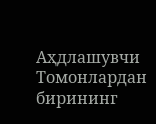Аҳдлашувчи Томонлардан бирининг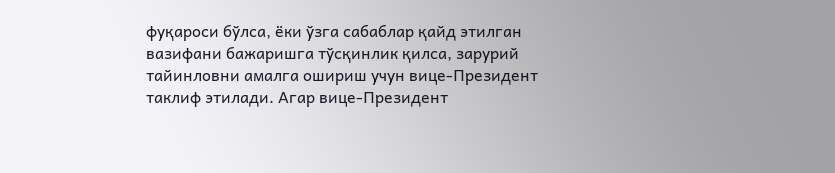фуқароси бўлса, ёки ўзга сабаблар қайд этилган вазифани бажаришга тўсқинлик қилса, зарурий тайинловни амалга ошириш учун вице-Президент таклиф этилади. Агар вице-Президент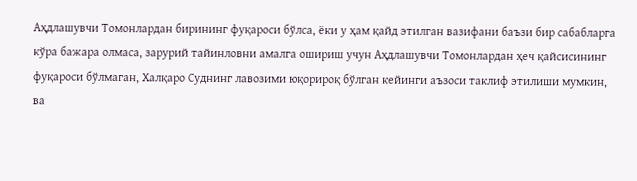Аҳдлашувчи Томонлардан бирининг фуқароси бўлса, ёки у ҳам қайд этилган вазифани баъзи бир сабабларга кўра бажара олмаса, зарурий тайинловни амалга ошириш учун Аҳдлашувчи Томонлардан ҳеч қайсисининг фуқароси бўлмаган, Халқаро Суднинг лавозими юқорироқ бўлган кейинги аъзоси таклиф этилиши мумкин, ва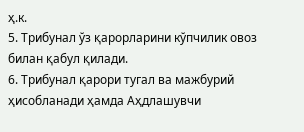ҳ.к.
5. Трибунал ўз қарорларини кўпчилик овоз билан қабул қилади.
6. Трибунал қарори тугал ва мажбурий ҳисобланади ҳамда Аҳдлашувчи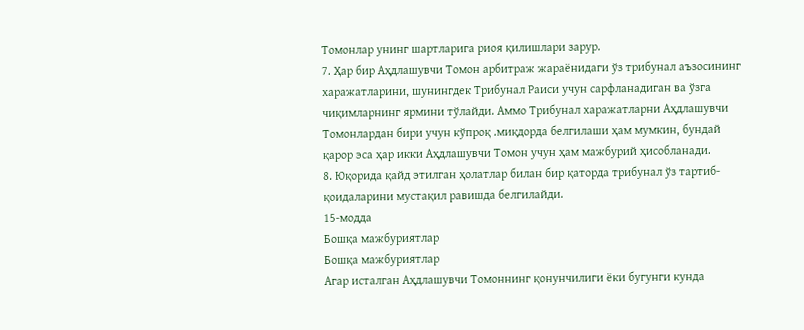Томонлар унинг шартларига риоя қилишлари зарур.
7. Ҳар бир Аҳдлашувчи Томон арбитраж жараёнидаги ўз трибунал аъзосининг харажатларини, шунингдек Трибунал Раиси учун сарфланадиган ва ўзга чиқимларнинг ярмини тўлайди. Аммо Трибунал харажатларни Аҳдлашувчи Томонлардан бири учун кўпроқ .миқдорда белгилаши ҳам мумкин, бундай қарор эса ҳар икки Аҳдлашувчи Томон учун ҳам мажбурий ҳисобланади.
8. Юқорида қайд этилган ҳолатлар билан бир қаторда трибунал ўз тартиб-қоидаларини мустақил равишда белгилайди.
15-модда
Бошқа мажбуриятлар
Бошқа мажбуриятлар
Агар исталган Аҳдлашувчи Томоннинг қонунчилиги ёки бугунги кунда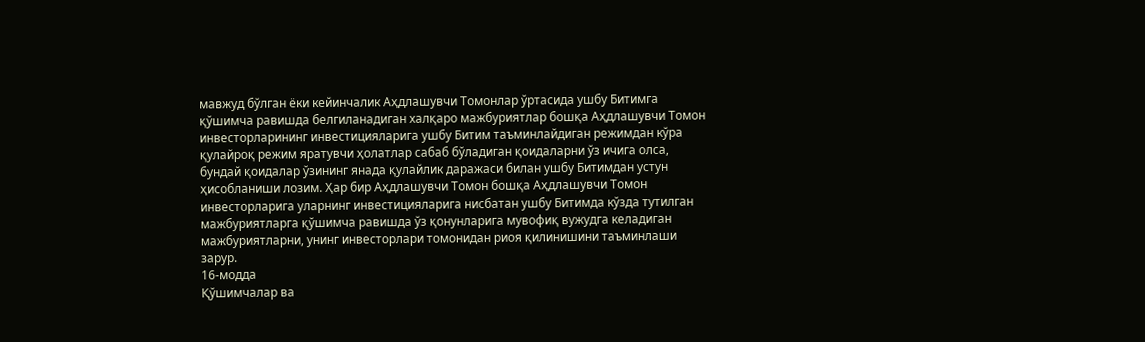мавжуд бўлган ёки кейинчалик Аҳдлашувчи Томонлар ўртасида ушбу Битимга қўшимча равишда белгиланадиган халқаро мажбуриятлар бошқа Аҳдлашувчи Томон инвесторларининг инвестицияларига ушбу Битим таъминлайдиган режимдан кўра қулайроқ режим яратувчи ҳолатлар сабаб бўладиган қоидаларни ўз ичига олса, бундай қоидалар ўзининг янада қулайлик даражаси билан ушбу Битимдан устун ҳисобланиши лозим. Ҳар бир Аҳдлашувчи Томон бошқа Аҳдлашувчи Томон инвесторларига уларнинг инвестицияларига нисбатан ушбу Битимда кўзда тутилган мажбуриятларга қўшимча равишда ўз қонунларига мувофиқ вужудга келадиган мажбуриятларни, унинг инвесторлари томонидан риоя қилинишини таъминлаши зарур.
16-модда
Қўшимчалар ва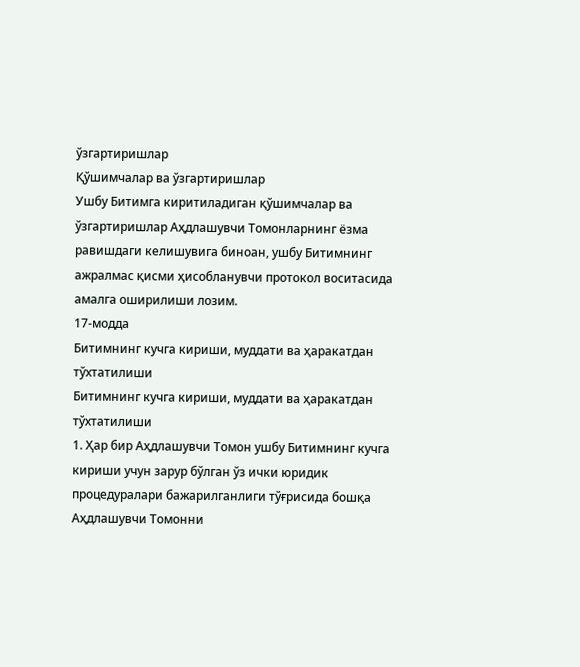ўзгартиришлар
Қўшимчалар ва ўзгартиришлар
Ушбу Битимга киритиладиган қўшимчалар ва ўзгартиришлар Аҳдлашувчи Томонларнинг ёзма равишдаги келишувига биноан, ушбу Битимнинг ажралмас қисми ҳисобланувчи протокол воситасида амалга оширилиши лозим.
17-модда
Битимнинг кучга кириши, муддати ва ҳаракатдан тўхтатилиши
Битимнинг кучга кириши, муддати ва ҳаракатдан тўхтатилиши
1. Ҳар бир Аҳдлашувчи Томон ушбу Битимнинг кучга кириши учун зарур бўлган ўз ички юридик процедуралари бажарилганлиги тўғрисида бошқа Аҳдлашувчи Томонни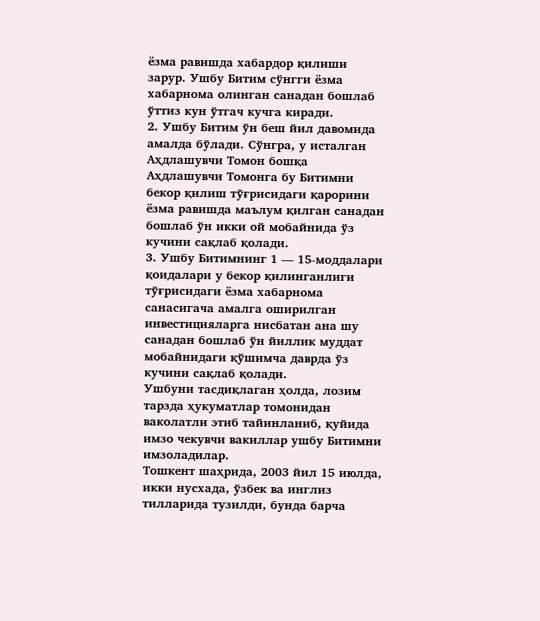ёзма равишда хабардор қилиши зарур. Ушбу Битим сўнгги ёзма хабарнома олинган санадан бошлаб ўттиз кун ўтгач кучга киради.
2. Ушбу Битим ўн беш йил давомида амалда бўлади. Сўнгра, у исталган Аҳдлашувчи Томон бошқа Аҳдлашувчи Томонга бу Битимни бекор қилиш тўғрисидаги қарорини ёзма равишда маълум қилган санадан бошлаб ўн икки ой мобайнида ўз кучини сақлаб қолади.
3. Ушбу Битимнинг 1 — 15-моддалари қоидалари у бекор қилинганлиги тўғрисидаги ёзма хабарнома санасигача амалга оширилган инвестицияларга нисбатан ана шу санадан бошлаб ўн йиллик муддат мобайнидаги қўшимча даврда ўз кучини сақлаб қолади.
Ушбуни тасдиқлаган ҳолда, лозим тарзда ҳукуматлар томонидан ваколатли этиб тайинланиб, қуйида имзо чекувчи вакиллар ушбу Битимни имзоладилар.
Тошкент шаҳрида, 2003 йил 15 июлда, икки нусхада, ўзбек ва инглиз тилларида тузилди, бунда барча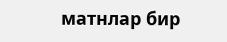матнлар бир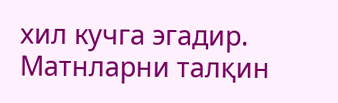хил кучга эгадир. Матнларни талқин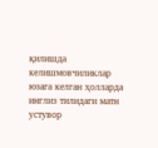қилишда келишмовчиликлар юзага келган ҳолларда инглиз тилидаги матн устувор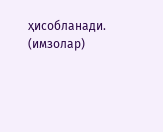ҳисобланади.
(имзолар)